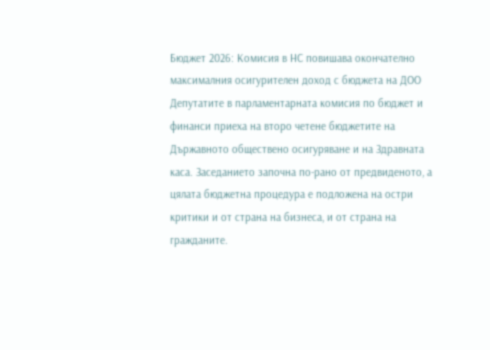Бюджет 2026: Комисия в НС повишава окончателно максималния осигурителен доход с бюджета на ДОО
Депутатите в парламентарната комисия по бюджет и финанси приеха на второ четене бюджетите на Държавното обществено осигуряване и на Здравната каса. Заседанието започна по-рано от предвиденото, а цялата бюджетна процедура е подложена на остри критики и от страна на бизнеса, и от страна на гражданите.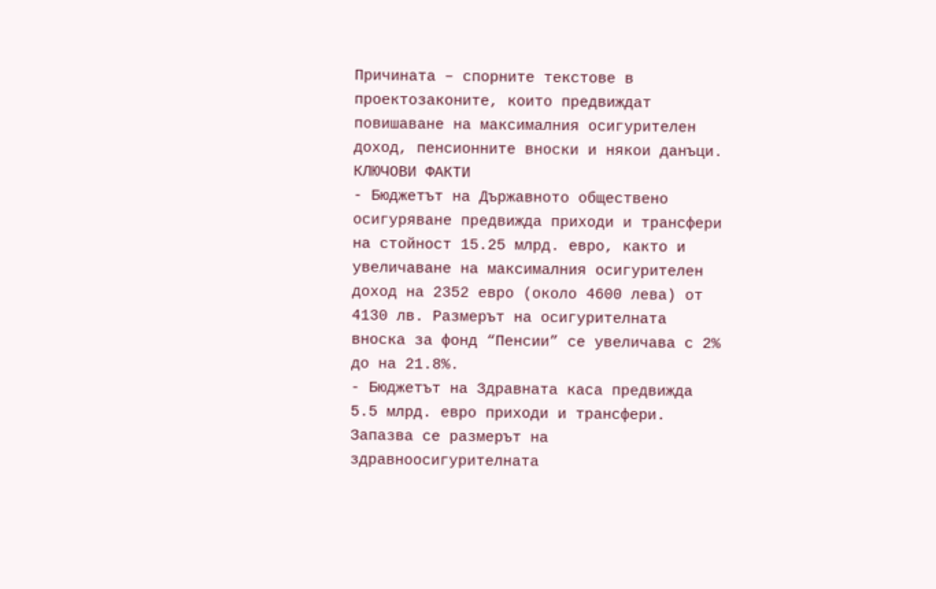Причината – спорните текстове в проектозаконите, които предвиждат повишаване на максималния осигурителен доход, пенсионните вноски и някои данъци.
КЛЮЧОВИ ФАКТИ
- Бюджетът на Държавното обществено осигуряване предвижда приходи и трансфери на стойност 15.25 млрд. евро, както и увеличаване на максималния осигурителен доход на 2352 евро (около 4600 лева) от 4130 лв. Размерът на осигурителната вноска за фонд “Пенсии” се увеличава с 2% до на 21.8%.
- Бюджетът на Здравната каса предвижда 5.5 млрд. евро приходи и трансфери. Запазва се размерът на здравноосигурителната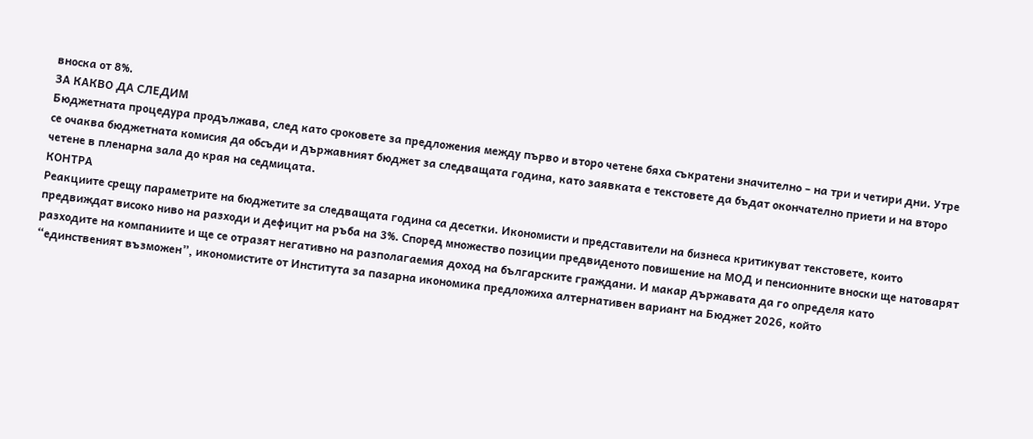вноска от 8%.
ЗА КАКВО ДА СЛЕДИМ
Бюджетната процедура продължава, след като сроковете за предложения между първо и второ четене бяха съкратени значително – на три и четири дни. Утре се очаква бюджетната комисия да обсъди и държавният бюджет за следващата година, като заявката е текстовете да бъдат окончателно приети и на второ четене в пленарна зала до края на седмицата.
КОНТРА
Реакциите срещу параметрите на бюджетите за следващата година са десетки. Икономисти и представители на бизнеса критикуват текстовете, които предвиждат високо ниво на разходи и дефицит на ръба на 3%. Според множество позиции предвиденото повишение на МОД и пенсионните вноски ще натоварят разходите на компаниите и ще се отразят негативно на разполагаемия доход на българските граждани. И макар държавата да го определя като “единственият възможен”, икономистите от Института за пазарна икономика предложиха алтернативен вариант на Бюджет 2026, който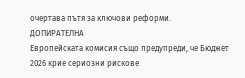очертава пътя за ключови реформи.
ДОПИРАТЕЛНА
Европейската комисия също предупреди, че Бюджет 2026 крие сериозни рискове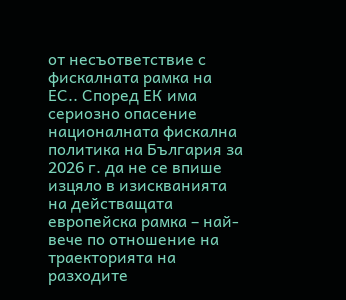от несъответствие с фискалната рамка на ЕС.. Според ЕК има сериозно опасение националната фискална политика на България за 2026 г. да не се впише изцяло в изискванията на действащата европейска рамка – най-вече по отношение на траекторията на разходите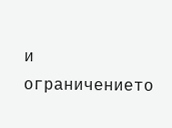и ограничението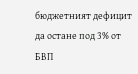бюджетният дефицит да остане под 3% от БВП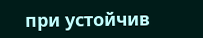при устойчив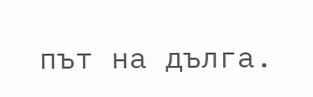път на дълга.